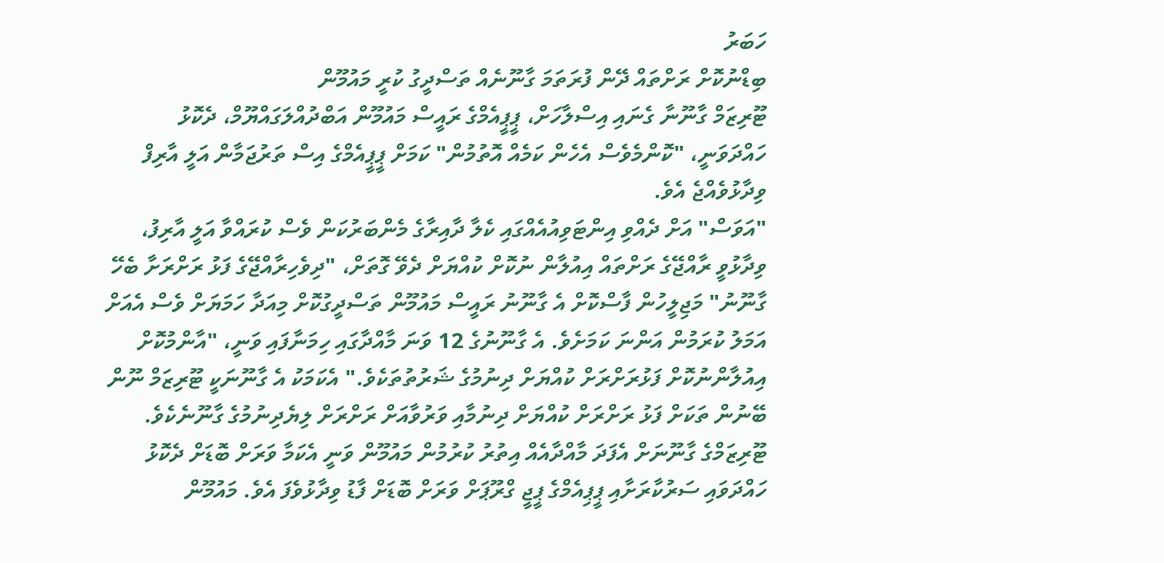ހަބަރު
ބިޑްނުކޮށް ރަށްތައް ދޭން ފުރަތަމަ ގާނޫނެއް ތަސްދީގު ކުރީ މައުމޫން
ޓޫރިޒަމް ގާނޫނާ ގެނައި އިސްލާހަށް، ޕީޕީއެމްގެ ރައީސް މައުމޫން އަބްދުއްލަގައްޔޫމް، ދެކޮޅު ހައްދަވަނީ، "ކޮންމެވެސް އެހެން ކަމެއް އޮތުމުން" ކަމަށް ޕީޕީއެމްގެ އިސް ތަރުޖަމާން އަލީ އާރިފް ވިދާޅުވެއްޖެ އެވެ.
"އަވަސް" އަށް ދެއްވި އިންޓަވިއުއެއްގައި ކެލާ ދާއިރާގެ މެންބަރުކަން ވެސް ކުރައްވާ އަލީ އާރިފު، ވިދާޅުވީ ރާއްޖޭގެ ރަށްތައް އިއުލާން ނުކޮށް ކުއްޔަށް ދެވޭ ގޮތަށް، "ދިވެހިރާއްޖޭގެ ފަޅު ރަށްރަށާ ބެހޭ ގާނޫނު" މަޖިލީހުން ފާސްކޮށް އެ ގާނޫނު ރައީސް މައުމޫން ތަސްދީގުކޮށް މިއަދާ ހަމަޔަށް ވެސް އެއަށް އަމަލު ކުރަމުން އަންނަ ކަމަށެވެ. އެ ގާނޫނުގެ 12 ވަނަ މާއްދާގައި ހިމަނާފައި ވަނީ، "އާންމުކޮށް އިއުލާންނުކޮށް ފަޅުރަށްރަށް ކުއްޔަށް ދިނުމުގެ ޝަރުތުތަކެވެ." އެކަމަކު އެ ގާނޫނަކީ ޓޫރިޒަމް ނޫން ބޭނުން ތަކަށް ފަޅު ރަށްރަށް ކުއްޔަށް ދިނުމާއި ވަރުވާއަށް ރަށްރަށް ލިޔެދިނުމުގެ ގާނޫނެކެވެ.
ޓޫރިޒަމްގެ ގާނޫނަށް އެފަދަ މާއްދާއެއް އިތުރު ކުރުމުން މައުމޫން ވަނީ އެކަމާ ވަރަށް ބޮޑަށް ދެކޮޅު ހައްދަވައި ސަރުކާރަށާއި ޕީޕިއެމްގެ ޕީޖީ ގްރޫޕަށް ވަރަށް ބޮޑަށް ފާޑު ވިދާޅުވެފަ އެވެ. މައުމޫން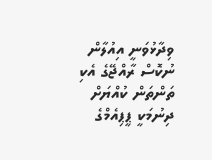ވިދާޅުވަނީ އިއުލާން ނުކޮސް ރާއްޖޭގެ އެކި ތަންތަން ކުއްޔަށް ދިނުމަކީ ޕީޕިއެމްގެ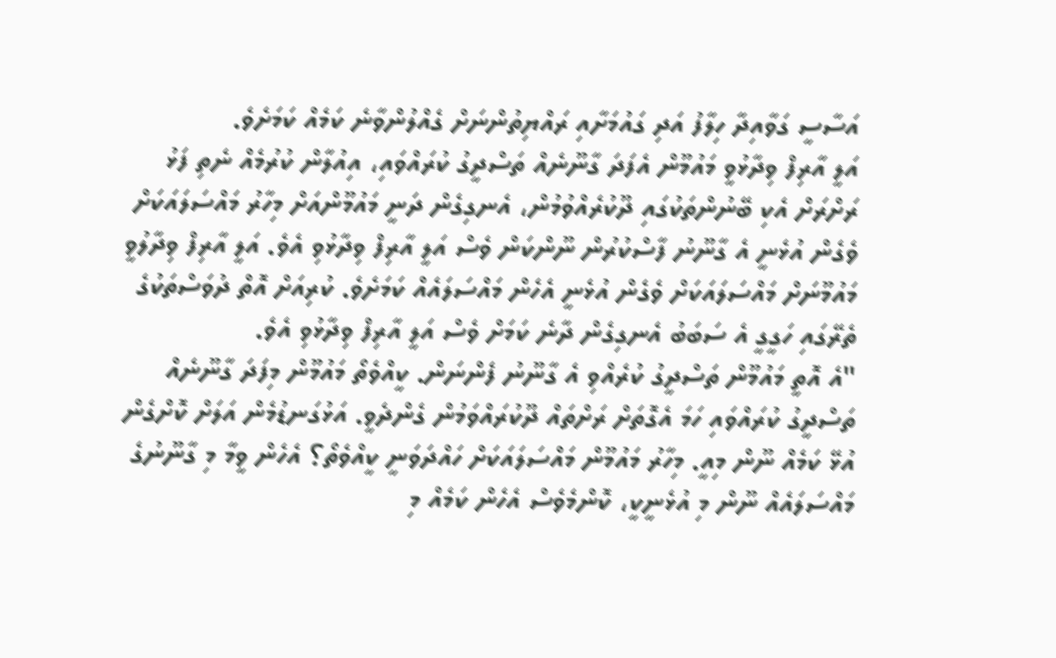އަސާސީ ގަވާއިދާ ހިލާފު އަދި ގައުމަށާއި ރައްޔިތުންނަށް ގެއްލުންވާނެ ކަމެއް ކަމަށެވެ.
އަލީ އާރިފް ވިދާޅުވީ މައުމޫން އެފަދަ ގާނޫނެއް ތަސްދީގު ކުރައްވައި، އިއުލާން ކުރުމެއް ނެތި ފަޅު ރަށްރަށް އެކި ބޭނުންތަކުގައި ދޫކުރެއްވުމުން، އެނގިގެން ދަނީ މައުމޫންއަށް މިހާރު މައްސަލައަކަށް ވެގެން އުޅެނީ އެ ގާނޫނު ފާސްކުރުން ނޫންކަން ވެސް އަލީ އާރިފް ވިދާޅުވި އެވެ. އަލީ އާރިފް ވިދާލުވީ މައުމޫނަށް މައްސަލައަކަށް ވެގެން އުޅެނީ އެހެން މައްސަލައެއް ކަމަށެވެ. ކުރިއަށް އޮތް ދުވަސްތަކުގެ ތެރޭގައި ހަގީގީ އެ ސަބަބު އެނގިގެން ދާނެ ކަމަށް ވެސް އަލީ އާރިފް ވިދާޅުވި އެވެ.
"އެ އޮތީ މައުމޫން ތަސްދީގު ކުރެއްވި އެ ގާނޫނު ފެންނަން. ކީއްވެތޯ މައުމޫން މިފަދަ ގާނޫނެއް ތަސްދީގު ކުރައްވައި ހަމަ އެގޮތަށް ރަށްތައް ދޫކުރައްވަމުން ގެންދެވީ. އަޅުގަނޑުމެން އަލަށް ކޮށްގެން އުޅޭ ކަމެއް ނޫން މިއީ. މިހާރު މައުމޫން މައްސަލައަކަށް ހައްދަވަނީ ކީއްވެތޯ؟ އެހެން ވީމާ މި ގާނޫނުގެ މައްސަލައެއް ނޫން މި އުޅެނީކީ، ކޮންމެވެސް އެހެން ކަމެއް މި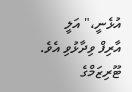އުޅެނީ،" އަލީ އާރިފް ވިދާޅުވި އެވެ.
ޓޫރިޒަމްގެ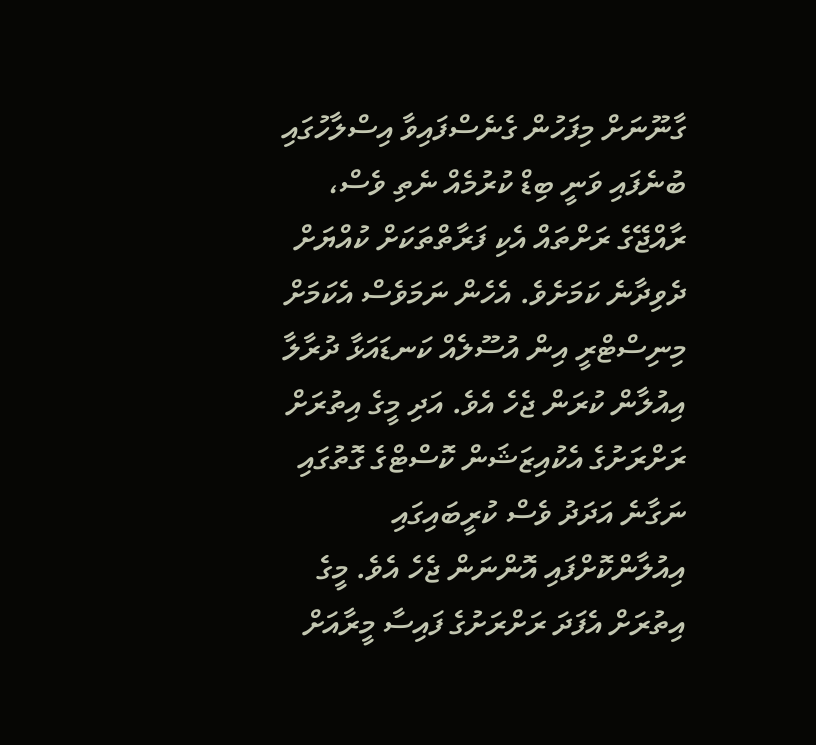ގާނޫނަށް މިފަހުން ގެނެސްފައިވާ އިސްލާހުގައި ބުނެފައި ވަނީ ބިޑް ކުރުމެއް ނެތި ވެސް، ރާއްޖޭގެ ރަށްތައް އެކި ފަރާތްތަކަށް ކުއްޔަށް ދެވިދާނެ ކަމަށެވެ. އެހެން ނަމަވެސް އެކަމަށް މިނިސްޓްރީ އިން އުސޫލެއް ކަނޑައަޅާ ދުރާލާ އިއުލާން ކުރަން ޖެހެ އެވެ. އަދި މީގެ އިތުރަށް ރަށްރަށުގެ އެކުއިޒަޝަން ކޮސްޓްގެ ގޮތުގައި ނަގާނެ އަދަދު ވެސް ކުރީބައިގައި އިއުލާންކޮށްފައި އޮންނަން ޖެހެ އެވެ. މީގެ އިތުރަށް އެފަދަ ރަށްރަށުގެ ފައިސާ މީރާއަށް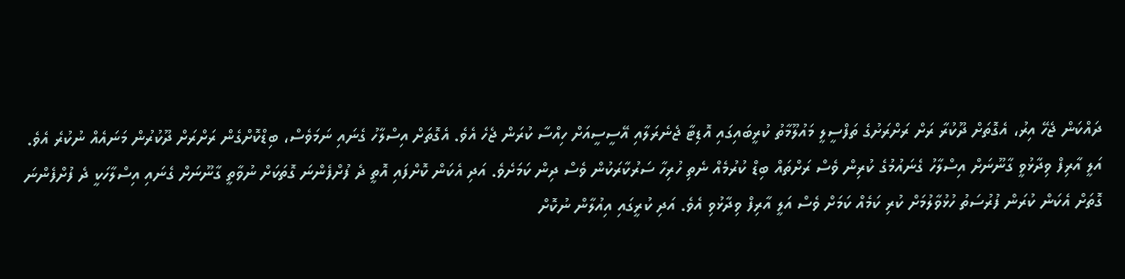ދައްކަން ޖެހޭ އިރު، އެގޮތަށް ދޫކުރާ ރަށް ރަށްރަށުގެ ތަފްސީލީ މައުލޫމާތު ކުރީބައިގައި އޮޑިޓާ ޖެނެރަލާއި އޭސީސީއަށް ހިއްސާ ކުރަން ޖެހެ އެވެ. އެގޮތަށް އިސްލާހު ގެނައި ނަމަވެސް، ބިޑްކޮށްގެން ރަށްރަށް ދޫކުރުން މަނައެއް ނުކުރެ އެވެ.
އަލީ އާރިފް ވިދާޅުވީ ގާނޫނަށް އިސްލާހު ގެނައުމުގެ ކުރިން ވެސް ރަށްތައް ބިޑް ކުރުމެއް ނެތި ހުރިހާ ސަރުކާރަކުން ވެސް ދިން ކަމަށެވެ. އަދި އެކަން ކޮށްފައި އޮތީ ދެ ފުށްފެންނަ ގޮތަކަށް ނުވާތީ ގާނޫނަށް ގެނައި އިސްލާހަކީ ދެ ފުށްފެންނަ ގޮތަށް އެކަން ކުރަން ފުރުސަތު ހުޅުވާލުމަށް ކުރި ކަމެއް ކަމަށް ވެސް އަލީ އާރިފް ވިދާޅުވި އެވެ. އަދި ކުރީގައި އިއުލާން ނުކޮށް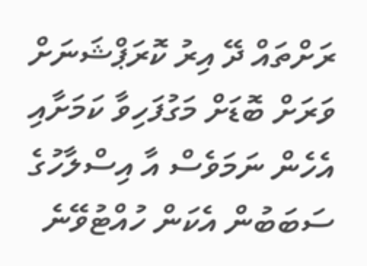ރަށްތައް ދޭ އިރު ކޮރަޕްޝަނަށް ވަރަށް ބޮޑަށް މަގުފަހިވާ ކަމަށާއި އެހެން ނަމަވެސް އާ އިސްލާހުގެ ސަބަބުން އެކަން ހުއްޓުވޭނެ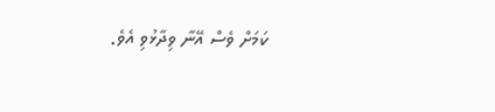ކަމަށް ވެސް އޭނާ ވިދާޅުވި އެވެ.